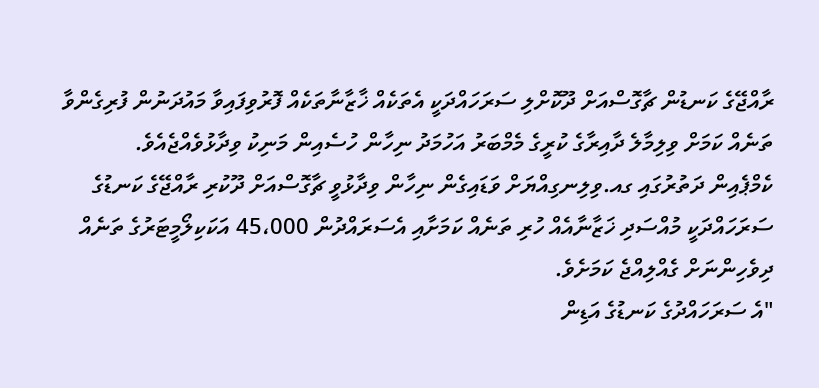ރާއްޖޭގެ ކަނޑުން ޗާގޮސްއަށް ދޫކޮށްލި ސަރަހައްދަކީ އެތަކެއް ޚާޒާނާތަކެއް ފޮރުވިފައިވާ މައުދަނުން ފުރިގެންވާ ތަނެއް ކަމަށް ވިލިމާލެ ދާއިރާގެ ކުރީގެ މެމްބަރު އަހުމަދު ނިހާން ހުސެއިން މަނިކު ވިދާޅުވެއްޖެއެވެ.
ކެމްޕެއިން ދަތުރުގައި ގއ.ވިލިނގިއްޔަށް ވަޑައިގެން ނިހާން ވިދާޅުވީ ޗާގޮސްއަށް ދޫކުރި ރާއްޖޭގެ ކަނޑުގެ ސަރަހައްދަކީ މުއްސަދި ޚަޒާނާއެއް ހުރި ތަނެއް ކަމަށާއި އެސަރައްދުން 45،000 އަކަކިލޯމީޓަރުގެ ތަނެއް ދިވެހިންނަށް ގެއްލިއްޖެ ކަމަށެވެ.
"އެ ސަރަހައްދުގެ ކަނޑުގެ އަޑިން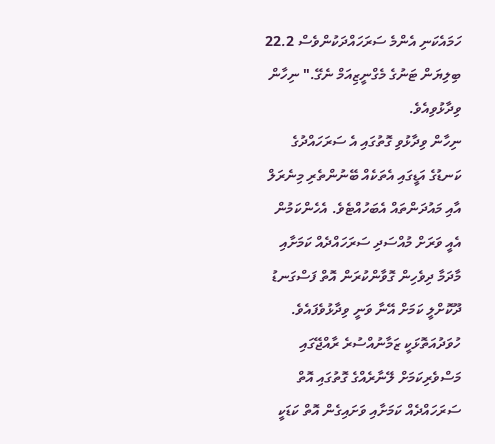ހަމައެކަނި އެންމެ ސަރަހައްދަކުންވެސް 22.2 ބިލިޔަން ޓަނުގެ މެގްނީޒިއަމް ނެގޭ." ނިހާން ވިދާޅުވިއެވެ.
ނިހާން ވިދާޅުވި ގޮތުގައި އެ ސަރަހައްދުގެ ކަނޑުގެ އަޑީގައި އެތަކެއް ބޭނުންތެރި މިނެރަލް އާއި މައުދަންތައް އެބަހުއްޓެވެ. އެހެންކަމުން އެއީ ވަރަށް މުއްސަދި ސަރަހައްދެއް ކަމަށާއި މާދަމާ ދިވެހިން ގޮވާންކުރަން އޮތް ފަސްގަނޑު ދޫކޮށްލީ ކަމަށް އޭނާ ވަނީ ވިދާޅުވެފައެވެ.
ހުވަދުއަތޮޅަކީ ޒަމާނުއްސުރެ ރާއްޖޭގައި މަސްވެރިކަމަށް ލޭނާރެއްގެ ގޮތުގައި އޮތް ސަރަހައްދެއް ކަމަށާއި ވަށައިގެން އޮތް ކަޑަކީ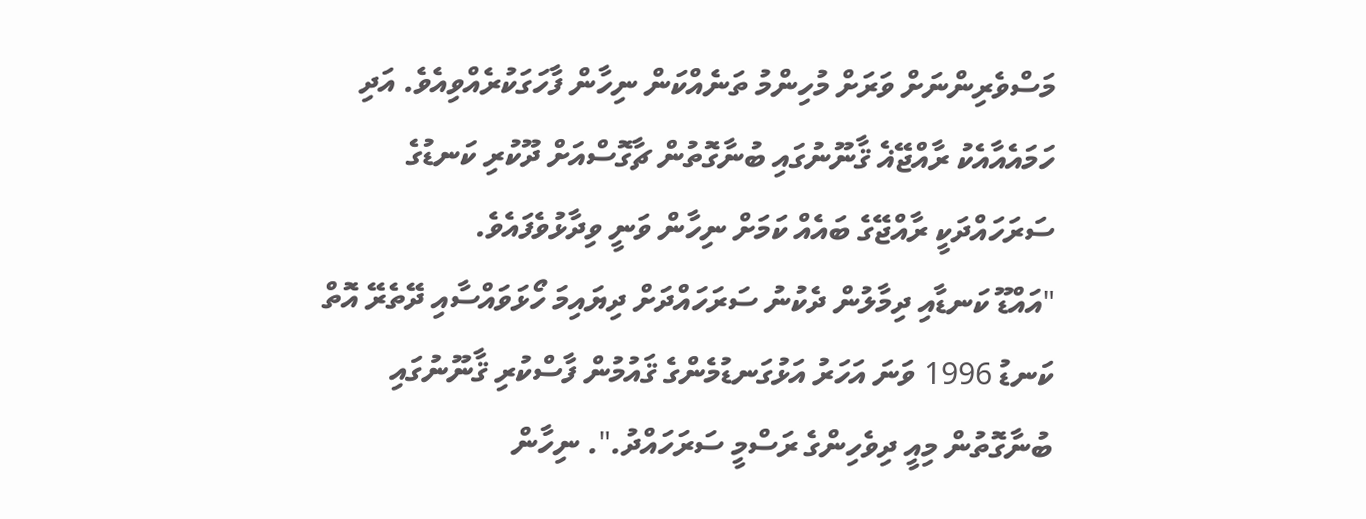މަސްވެރިންނަށް ވަރަށް މުހިންމު ތަނެއްކަން ނިހާން ފާހަގަކުރެއްވިއެވެ. އަދި ހަމައެއާއެކު ރާއްޖޭޣެ ޤާނޫނުގައި ބުނާގޮތުން ޗާގޮސްއަށް ދޫކުރި ކަނޑުގެ ސަރަހައްދަކީ ރާއްޖޭގެ ބައެއް ކަމަށް ނިހާން ވަނީ ވިދާޅުވެފައެވެ.
"އައްޑޫ ކަނޑާއި ދިމާލުން ދެކުނު ސަރަހައްދަށް ދިޔައިމަ ހޯޅަވައްސާއި ދޭތެރޭ އޮތް ކަނޑު 1996 ވަނަ އަހަރު އަޅުގަނޑުމެންގެ ޤައުމުން ފާސްކުރި ޤާނޫނުގައި ބުނާގޮތުން މިއީ ދިވެހިންގެ ރަސްމީ ސަރަހައްދު.". ނިހާން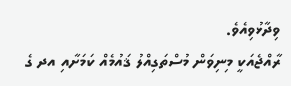ވިދާޅުވިއެވެ.
ރާއްޖެއަކީ މިނިވަން މުސްތަގިއްލު ޤައުމެއް ކަމަށާއި އދ ގެ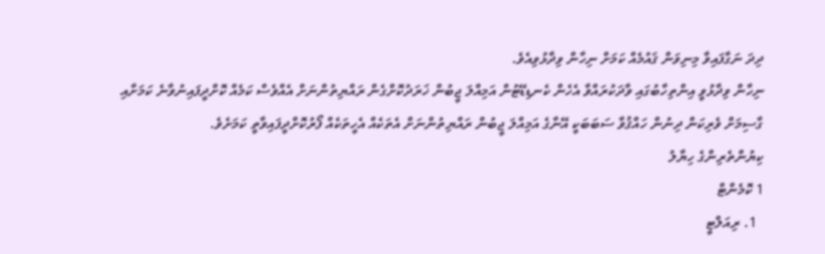ދިދަ ނަގާފައިވާ މިނިވަން ޤައުމެއް ކަމަށް ނިހާން ވިދާޅުވިއެވެ.
ނިހާން ވިދާޅުވީ އިންތިހާބުގައި ވާދަކުރައްވާ އެހެން ކެނޑިޑޭޓުން އަމިއްލަ ޖީބުން ޚަރަދުކޮށްގެން ރައްޔިތުންނަށް އެއްވެސް ކަމެއް ކޮށްދީފައިނުވާނެ ކަމަށާއި ގާސިމަށް ވެރިކަން ދިނުން ހައްޤުވާ ސަބަބަކީ އޭނާގެ އަމިއްލަ ޖީބުން ރައްޔިތުންނަށް އެތަކެއް އެހީތަކެއް ފޯރުކޮށްދީފައިވާތީ ކަމަށެވެ.
ކިޔުންތެރިންގެ ހިޔާލު
1 ކޮމެންޓް
  1. ރިއަލްޓީ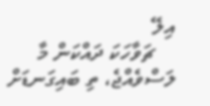އިލޭ
    ޗަވާހަކަ ދައްކަން މާ ލަސްވެއްޖެ، ތި ބައިގަނޑަށް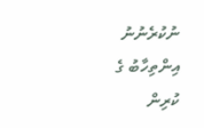ނުކުރެނުނު އިންތިހާބު ގެ ކުރިން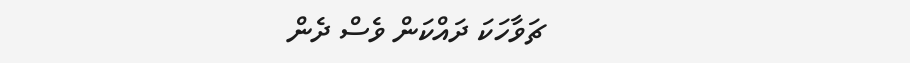ޗަވާހަކަ ދައްކަން ވެސް ދެން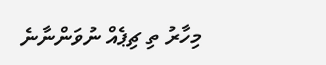މިހާރު ތި ޗިޕެއް ނުވަންނާނެ